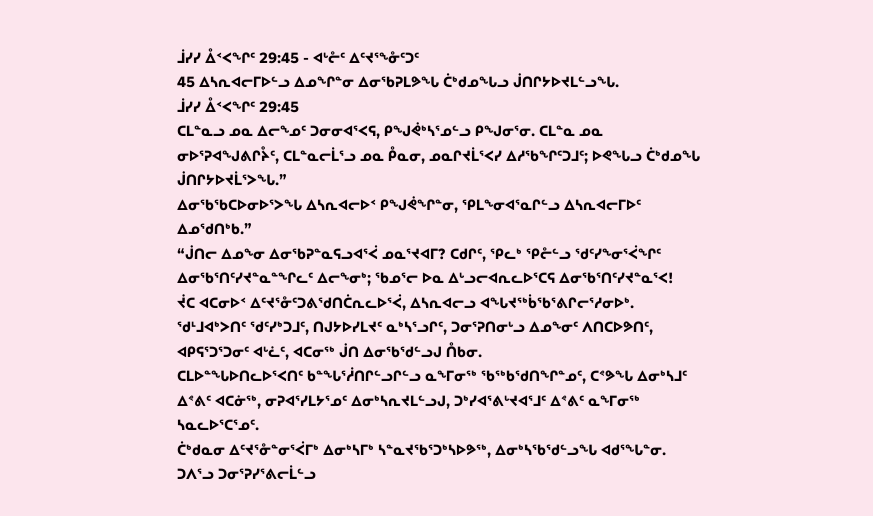ᒨᓯᓯ ᐂᑉᐸᖏᑦ 29:45 - ᐊᒡᓔᑦ ᐃᑦᔪᕐᖕᓁᑦᑐᑦ
45 ᐃᓴᕆᐊᓕᒥᐅᓪᓗ ᐃᓄᖏᓐᓂ ᐃᓂᖃᕈᒪᕗᖓ ᑖᒃᑯᓄᖓᓗ ᒎᑎᒋᔭᐅᔪᒪᓪᓗᖓ.
ᒨᓯᓯ ᐂᑉᐸᖏᑦ 29:45
ᑕᒪᓐᓇᓗ ᓄᓇ ᐃᓕᖕᓄᑦ ᑐᓂᓂᐊᕐᐸᕋ, ᑭᖑᕚᒃᓴᕐᓄᓪᓗ ᑭᖑᓂᕐᓂ. ᑕᒪᓐᓇ ᓄᓇ ᓂᐅᕐᕈᐊᖑᕕᒋᔧᑦ, ᑕᒪᓐᓇᓕᒫᕐᓗ ᓄᓇ ᑬᓇᓂ, ᓄᓇᒋᔪᒫᕐᐸᓯ ᐃᓱᖃᖏᑦᑐᒧᑦ; ᐅᕙᖓᓗ ᑖᒃᑯᓄᖓ ᒎᑎᒋᔭᐅᔪᒫᕐᐳᖓ.”
ᐃᓂᖃᖃᑕᐅᓂᐅᕐᐳᖓ ᐃᓴᕆᐊᓕᐅᑉ ᑭᖑᕚᖏᓐᓂ, ᕿᒪᖕᓂᐊᕐᓇᒋᓪᓗ ᐃᓴᕆᐊᓕᒥᐅᑦ ᐃᓄᖁᑎᒃᑲ.”
“ᒎᑎᓕ ᐃᓄᖕᓂ ᐃᓂᖃᕈᓐᓇᕋᓗᐊᕐᐹ ᓄᓇᕐᔪᐊᒥ? ᑕᑯᒋᑦ, ᕿᓚᒃ ᕿᓔᓪᓗ ᖁᑦᓯᖕᓂᕐᐹᖏᑦ ᐃᓂᖃᕐᑎᑦᓯᔪᓐᓇᓐᖏᓚᑦ ᐃᓕᖕᓂᒃ; ᖃᓄᕐᓕ ᐅᓇ ᐃᒡᓗᓕᐊᕆᓚᐅᕐᑕᕋ ᐃᓂᖃᕐᑎᑦᓯᔪᓐᓇᕐᐸ!
ᔫᑕ ᐊᑕᓂᐅᑉ ᐃᑦᔪᕐᓁᑦᑐᕕᖁᑎᑖᕆᓚᐅᕐᐹ, ᐃᓴᕆᐊᓕᓗ ᐊᖓᔪᖅᑳᖃᕐᕕᒋᓕᕐᓱᓂᐅᒃ.
ᖁᒻᒧᐊᒃᐳᑎᑦ ᖁᑦᓯᒃᑐᒧᑦ, ᑎᒍᔭᐅᓯᒪᔪᑦ ᓇᒃᓴᕐᓗᒋᑦ, ᑐᓂᕐᕈᑎᓂᒡᓗ ᐃᓄᖕᓂᑦ ᐱᑎᑕᐅᕗᑎᑦ, ᐊᑭᕋᕐᑐᕐᑐᓂᑦ ᐊᒡᓛᑦ, ᐊᑕᓂᖅ ᒎᑎ ᐃᓂᖃᖁᓪᓗᒍ ᑍᑲᓂ.
ᑕᒪᐅᓐᖓᐅᑎᓚᐅᕐᐸᑎᑦ ᑲᓐᖓᕐᓲᑎᒋᓪᓗᒋᓪᓗ ᓇᖕᒥᓂᖅ ᖃᖅᑲᖁᑎᖏᓐᓄᑦ, ᑕᕝᕗᖓ ᐃᓂᒃᓴᒧᑦ ᐃᕝᕕᑦ ᐊᑕᓃᖅ, ᓂᕈᐊᕐᓯᒪᔭᕐᓄᑦ ᐃᓂᒃᓴᕆᔪᒪᓪᓗᒍ, ᑐᒃᓯᐊᕐᕕᒡᔪᐊᕐᒧᑦ ᐃᕝᕕᑦ ᓇᖕᒥᓂᖅ ᓴᓇᓚᐅᕐᑕᕐᓄᑦ.
ᑖᒃᑯᓇᓂ ᐃᑦᔪᕐᓁᓐᓂᕐᐹᒥᒃ ᐃᓂᒃᓴᒥᒃ ᓴᓐᓇᔪᖃᕐᑐᒃᓴᐅᕗᖅ, ᐃᓂᒃᓴᖃᖁᓪᓗᖓ ᐊᑯᕐᖓᓐᓂ.
ᑐᐱᕐᓗ ᑐᓂᕐᕈᓯᕐᕕᓕᒫᓪᓗ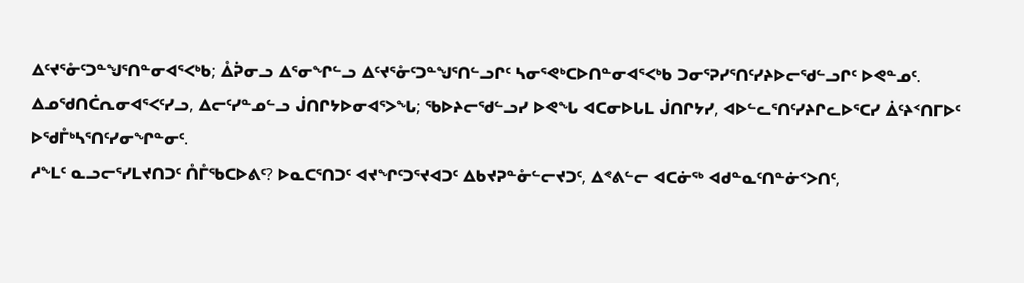ᐃᑦᔪᕐᓁᑦᑐᓐᖑᕐᑎᓐᓂᐊᕐᐸᒃᑲ; ᐂᕉᓂᓗ ᐃᕐᓂᖏᓪᓗ ᐃᑦᔪᕐᓁᑦᑐᓐᖑᕐᑎᓪᓗᒋᑦ ᓴᓂᕐᕙᒃᑕᐅᑎᓐᓂᐊᕐᐸᒃᑲ ᑐᓂᕐᕈᓯᕐᑎᑦᓯᔨᐅᓕᖁᓪᓗᒋᑦ ᐅᕙᓐᓄᑦ.
ᐃᓄᖁᑎᑖᕆᓂᐊᕐᐸᑦᓯᓗ, ᐃᓕᑦᓯᓐᓄᓪᓗ ᒎᑎᒋᔭᐅᓂᐊᕐᐳᖓ; ᖃᐅᔨᓕᖁᓪᓗᓯ ᐅᕙᖓ ᐊᑕᓂᐅᒐᒪ ᒎᑎᒋᔭᓯ, ᐊᐅᓪᓚᕐᑎᑦᓯᔨᒋᓚᐅᕐᑕᓯ ᐄᑦᔨᑉᑎᒥᐅᑦ ᐅᖁᒤᒃᓴᕐᑎᑦᓯᓂᖏᓐᓂᑦ.
ᓱᖕᒪᑦ ᓇᓗᓕᕐᓯᒪᔪᑎᑐᑦ ᑍᒤᖃᑕᐅᕕᑦ? ᐅᓇᑕᕐᑎᑐᑦ ᐊᔪᖏᑦᑐᕐᔪᐊᑐᑦ ᐃᑲᔪᕈᓐᓁᓪᓕᔪᑐᑦ, ᐃᕝᕕᓪᓕ ᐊᑕᓃᖅ ᐊᑯᓐᓇᑦᑎᓐᓃᑉᐳᑎᑦ,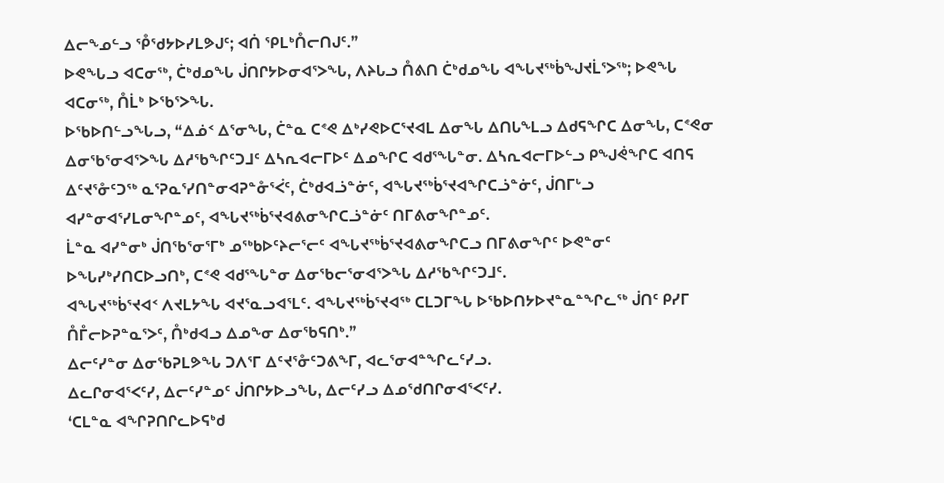ᐃᓕᖕᓄᓪᓗ ᕾᖁᔭᐅᓯᒪᕗᒍᑦ; ᐊᑏ ᕿᒪᒃᑍᓕᑎᒍᑦ.”
ᐅᕙᖓᓗ ᐊᑕᓂᖅ, ᑖᒃᑯᓄᖓ ᒎᑎᒋᔭᐅᓂᐊᕐᐳᖓ, ᐱᔨᒐᓗ ᑍᕕᑎ ᑖᒃᑯᓄᖓ ᐊᖓᔪᖅᑳᖑᔪᒫᕐᐳᖅ; ᐅᕙᖓ ᐊᑕᓂᖅ, ᑍᒫᒃ ᐅᖃᕐᐳᖓ.
ᐅᖃᐅᑎᓪᓗᖓᓗ, “ᐃᓅᑉ ᐃᕐᓂᖓ, ᑖᓐᓇ ᑕᕝᕙ ᐃᒃᓯᕙᐅᑕᕐᔪᐊᒪ ᐃᓂᖓ ᐃᑎᒐᖕᒪᓗ ᐃᑯᕋᖏᑕ ᐃᓂᖓ, ᑕᕝᕙᓂ ᐃᓂᖃᕐᓂᐊᕐᐳᖓ ᐃᓱᖃᖏᑦᑐᒧᑦ ᐃᓴᕆᐊᓕᒥᐅᑦ ᐃᓄᖏᑕ ᐊᑯᕐᖓᓐᓂ. ᐃᓴᕆᐊᓕᒥᐅᓪᓗ ᑭᖑᕚᖏᑕ ᐊᑎᕋ ᐃᑦᔪᕐᓁᑦᑐᖅ ᓇᕐᕈᓇᕐᓯᑎᓐᓂᐊᕈᓐᓁᕐᐹᑦ, ᑖᒃᑯᐊᓘᓐᓃᑦ, ᐊᖓᔪᖅᑳᕐᔪᐊᖏᑕᓘᓐᓃᑦ, ᒎᑎᒥᒡᓗ ᐊᓯᓐᓂᐊᕐᓯᒪᓂᖏᓐᓄᑦ, ᐊᖓᔪᖅᑳᕐᔪᐊᕕᓂᖏᑕᓘᓐᓃᑦ ᑎᒥᕕᓂᖏᓐᓄᑦ.
ᒫᓐᓇ ᐊᓯᓐᓂᒃ ᒎᑎᖃᕐᓂᕐᒥᒃ ᓄᖅᑲᐅᑦᔨᓕᕐᓕᑦ ᐊᖓᔪᖅᑳᕐᔪᐊᕕᓂᖏᑕᓗ ᑎᒥᕕᓂᖏᑦ ᐅᕙᓐᓂᑦ ᐅᖓᓯᒃᓯᑎᑕᐅᓗᑎᒃ, ᑕᕝᕙ ᐊᑯᕐᖓᓐᓂ ᐃᓂᖃᓕᕐᓂᐊᕐᐳᖓ ᐃᓱᖃᖏᑦᑐᒧᑦ.
ᐊᖓᔪᖅᑳᕐᔪᐊᑉ ᐱᔪᒪᔭᖓ ᐊᔪᕐᓇᓗᐊᕐᒪᑦ. ᐊᖓᔪᖅᑳᕐᔪᐊᖅ ᑕᒪᑐᒥᖓ ᐅᖃᐅᑎᔭᐅᔪᓐᓇᓐᖏᓚᖅ ᒎᑎᑦ ᑭᓯᒥ ᑍᒤᓕᐅᕈᓐᓇᕐᐳᑦ, ᑍᒃᑯᐊᓗ ᐃᓄᖕᓂ ᐃᓂᖃᕋᑎᒃ.”
ᐃᓕᑦᓯᓐᓂ ᐃᓂᖃᕈᒪᕗᖓ ᑐᐱᕐᒥ ᐃᑦᔪᕐᓁᑦᑐᕕᖕᒥ, ᐊᓚᕐᓂᐊᓐᖏᓚᑦᓯᓗ.
ᐃᓚᒋᓂᐊᕐᐸᑦᓯ, ᐃᓕᑦᓯᓐᓄᑦ ᒎᑎᒋᔭᐅᓗᖓ, ᐃᓕᑦᓯᓗ ᐃᓄᖁᑎᒋᓂᐊᕐᐸᑦᓯ.
‘ᑕᒪᓐᓇ ᐊᖏᕈᑎᒋᓚᐅᕋᒃᑯ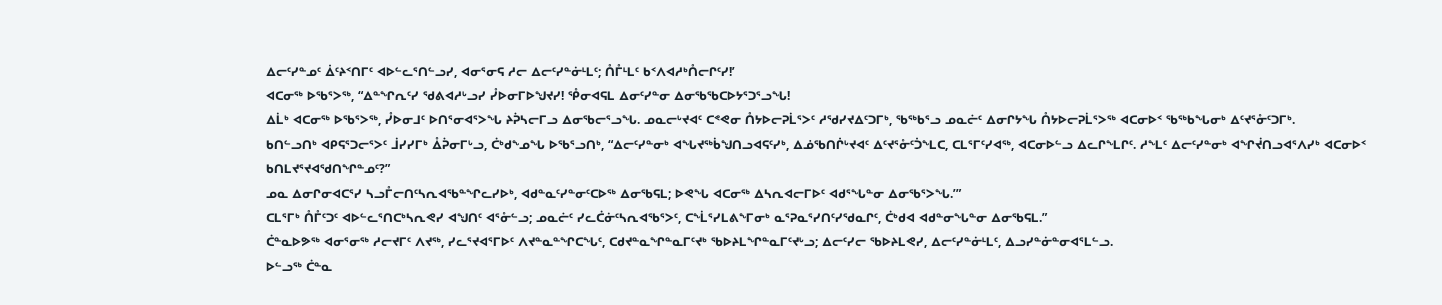ᐃᓕᑦᓯᓐᓄᑦ ᐄᑦᔨᑉᑎᒥᑦ ᐊᐅᓪᓚᕐᑎᓪᓗᓯ, ᐊᓂᕐᓂᕋ ᓱᓕ ᐃᓕᑦᓯᓐᓃᒻᒪᑦ; ᑍᒤᒻᒪᑦ ᑲᑉᐱᐊᓱᒃᑍᓕᒋᑦᓯ!’
ᐊᑕᓂᖅ ᐅᖃᕐᐳᖅ, “ᐃᓐᖏᕆᑦᓯ ᖁᕕᐊᓱᒡᓗᓯ ᓮᐅᓂᒥᐅᖑᔪᓯ! ᕾᓂᐊᕋᒪ ᐃᓂᑦᓯᓐᓂ ᐃᓂᖃᖃᑕᐅᔭᕐᑐᕐᓗᖓ!
ᐃᒫᒃ ᐊᑕᓂᖅ ᐅᖃᕐᐳᖅ, ᓮᐅᓂᒧᑦ ᐅᑎᕐᓂᐊᕐᐳᖓ ᔨᕉᓴᓕᒥᓗ ᐃᓂᖃᓕᕐᓗᖓ. ᓄᓇᓕᒡᔪᐊᑦ ᑕᕝᕙᓂ ᑍᔭᐅᓕᕈᒫᕐᐳᑦ ᓱᖁᓯᔪᐃᑦᑐᒥᒃ, ᖃᖅᑲᕐᓗ ᓄᓇᓖᑦ ᐃᓂᒋᔭᖓ ᑍᔭᐅᓕᕈᒫᕐᐳᖅ ᐊᑕᓂᐅᑉ ᖃᖅᑲᖓᓂᒃ ᐃᑦᔪᕐᓁᑦᑐᒥᒃ.
ᑲᑎᓪᓗᑎᒃ ᐊᑭᕋᕐᑐᓕᕐᐳᑦ ᒨᓯᓯᒥᒃ ᐂᕉᓂᒥᒡᓗ, ᑖᒃᑯᖕᓄᖓ ᐅᖃᕐᓗᑎᒃ, “ᐃᓕᑦᓯᓐᓂᒃ ᐊᖓᔪᖅᑳᖑᑎᓗᐊᕋᑦᓯᒃ, ᐃᓅᖃᑎᒌᒡᔪᐊᑦ ᐃᑦᔪᕐᓁᑦᑑᖕᒪᑕ, ᑕᒪᕐᒥᑦᓯᐊᖅ, ᐊᑕᓂᐅᓪᓗ ᐃᓚᒋᖕᒪᒋᑦ. ᓱᖕᒪᑦ ᐃᓕᑦᓯᓐᓂᒃ ᐊᖏᔫᑎᓗᐊᕐᐱᓯᒃ ᐊᑕᓂᐅᑉ ᑲᑎᒪᔪᕐᔪᐊᖁᑎᖏᓐᓄᑦ?”
ᓄᓇ ᐃᓂᒋᓂᐊᑕᕐᓯ ᓴᓗᒤᓕᑎᑦᓴᕆᐊᖃᓐᖏᓚᓯᐅᒃ, ᐊᑯᓐᓇᑦᓯᓐᓂᑦᑕᐅᖅ ᐃᓂᖃᕋᒪ; ᐅᕙᖓ ᐊᑕᓂᖅ ᐃᓴᕆᐊᓕᒥᐅᑦ ᐊᑯᕐᖓᓐᓂ ᐃᓂᖃᕐᐳᖓ.’”
ᑕᒪᕐᒥᒃ ᑍᒤᑦᑐᑦ ᐊᐅᓪᓚᕐᑎᑕᒃᓴᕆᕙᓯ ᐊᖑᑎᑦ ᐊᕐᓁᓪᓗ; ᓄᓇᓖᑦ ᓯᓚᑖᓃᑦᓴᕆᐊᖃᕐᐳᑦ, ᑕᖕᒫᕐᓯᒪᕕᖕᒥᓂᒃ ᓇᕐᕈᓇᕐᓯᑎᑦᓯᖁᓇᒋᑦ, ᑖᒃᑯᐊ ᐊᑯᓐᓂᖓᓐᓂ ᐃᓂᖃᕋᒪ.”
ᑖᓐᓇᐅᕗᖅ ᐊᓂᕐᓂᖅ ᓱᓕᔪᒥᑦ ᐱᔪᖅ, ᓯᓚᕐᔪᐊᕐᒥᐅᑦ ᐱᔪᓐᓇᓐᖏᑕᖓᑦ, ᑕᑯᔪᓐᓇᖏᓐᓇᒥᑦᔪᒃ ᖃᐅᔨᒪᖏᓐᓇᒥᑦᔪᒡᓗ; ᐃᓕᑦᓯᓕ ᖃᐅᔨᒪᕙᓯ, ᐃᓕᑦᓯᓐᓃᒻᒪᑦ, ᐃᓗᓯᓐᓃᓐᓂᐊᕐᒪᓪᓗ.
ᐅᓪᓗᖅ ᑖᓐᓇ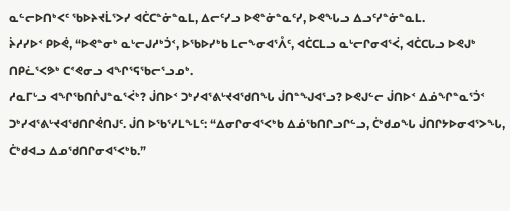ᓇᓪᓕᐅᑎᒃᐸᑦ ᖃᐅᔨᔪᒫᕐᐳᓯ ᐊᑖᑕᓐᓃᓐᓇᒪ, ᐃᓕᑦᓯᓗ ᐅᕙᓐᓃᓐᓇᑦᓯ, ᐅᕙᖓᓗ ᐃᓗᑦᓯᓐᓃᓐᓇᒪ.
ᔩᓱᓯᐅᑉ ᑭᐅᕚ, “ᐅᕙᓐᓂᒃ ᓇᒡᓕᒍᓱᒃᑑᑉ, ᐅᖃᐅᓯᒃᑲ ᒪᓕᖕᓂᐊᕐᐰᑦ, ᐊᑖᑕᒪᓗ ᓇᒡᓕᒋᓂᐊᕐᐹ, ᐊᑖᑕᒐᓗ ᐅᕙᒍᒃ ᑎᑭᓛᕐᐸᕗᒃ ᑕᕝᕙᓂᓗ ᐊᖏᕐᕋᖃᓕᕐᓗᓄᒃ.
ᓱᓇᒥᒡᓗ ᐊᖏᖃᑎᒌᒍᓐᓇᕐᐹᒃ? ᒎᑎᐅᑉ ᑐᒃᓯᐊᕐᕕᒡᔪᐊᖁᑎᖓ ᒎᑎᓐᖑᐊᕐᓗ? ᐅᕙᒍᓪᓕ ᒎᑎᐅᑉ ᐃᓅᖏᓐᓇᕐᑑᑉ ᑐᒃᓯᐊᕐᕕᒡᔪᐊᖁᑎᒋᕚᑎᒍᑦ. ᒎᑎ ᐅᖃᕐᓯᒪᖕᒪᑦ: “ᐃᓂᒋᓂᐊᕐᐸᒃᑲ ᐃᓅᖃᑎᒋᓗᒋᓪᓗ, ᑖᒃᑯᓄᖓ ᒎᑎᒋᔭᐅᓂᐊᕐᐳᖓ, ᑖᒃᑯᐊᓗ ᐃᓄᖁᑎᒋᓂᐊᕐᐸᒃᑲ.”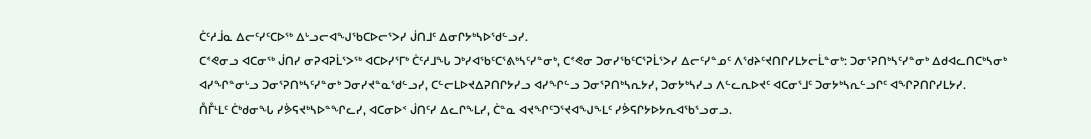ᑖᑦᓱᒨᓇ ᐃᓕᑦᓯᑦᑕᐅᖅ ᐃᒡᓗᓕᐊᖑᖃᑕᐅᓕᕐᐳᓯ ᒎᑎᒧᑦ ᐃᓂᒋᔭᒃᓴᐅᖁᓪᓗᓯ.
ᑕᕝᕙᓂᓗ ᐊᑕᓂᖅ ᒎᑎᓯ ᓂᕈᐊᕈᒫᕐᐳᖅ ᐊᑕᐅᓯᕐᒥᒃ ᑖᑦᓱᒧᖓ ᑐᒃᓯᐊᖃᑦᑕᕐᕕᒃᓴᑦᓯᓐᓂᒃ, ᑕᕝᕙᓂ ᑐᓂᓯᖃᑦᑕᕐᕈᒫᕐᐳᓯ ᐃᓕᑦᓯᓐᓄᑦ ᐱᖁᔨᑦᔪᑎᒋᓯᒪᔭᓕᒫᓐᓂᒃ: ᑐᓂᕐᕈᑎᒃᓴᑦᓯᓐᓂᒃ ᐃᑯᐊᓚᑎᑕᒃᓴᓂᒃ ᐊᓯᖏᓐᓂᒡᓗ ᑐᓂᕐᕈᑎᒃᓴᑦᓯᓐᓂᒃ ᑐᓂᓯᔪᓐᓇᖁᓪᓗᓯ, ᑕᓪᓕᒪᐅᔪᐃᕈᑎᒋᔭᓯᓗ ᐊᓯᖏᓪᓗ ᑐᓂᕐᕈᑎᒃᓴᕆᔭᓯ, ᑐᓂᔭᒃᓴᓯᓗ ᐱᓪᓚᕆᐅᔪᑦ ᐊᑕᓂᕐᒧᑦ ᑐᓂᔭᒃᓴᕆᓪᓗᒋᑦ ᐊᖏᕈᑎᒋᓯᒪᔭᓯ.
ᑍᒤᒻᒪᑦ ᑖᒃᑯᓂᖓ ᓯᕘᕋᔪᒃᓴᐅᓐᖏᓚᓯ, ᐊᑕᓂᐅᑉ ᒎᑎᑦᓯ ᐃᓚᒋᖕᒪᓯ, ᑖᓐᓇ ᐊᔪᖏᑦᑐᕐᔪᐊᖑᖕᒪᑦ ᓯᕘᕋᒋᔭᐅᔭᕆᐊᖃᕐᓗᓂᓗ.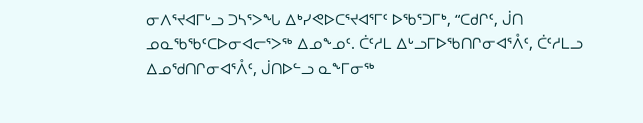ᓂᐱᕐᔪᐊᒥᒡᓗ ᑐᓴᕐᐳᖓ ᐃᒃᓯᕙᐅᑕᕐᔪᐊᕐᒥᑦ ᐅᖃᕐᑐᒥᒃ, “ᑕᑯᒋᑦ, ᒎᑎ ᓄᓇᖃᖃᑦᑕᐅᓂᐊᓕᕐᐳᖅ ᐃᓄᖕᓄᑦ. ᑖᑦᓱᒪ ᐃᒡᓗᒥᐅᖃᑎᒋᓂᐊᕐᐰᑦ, ᑖᑦᓱᒪᓗ ᐃᓄᖁᑎᒋᓂᐊᕐᐰᑦ, ᒎᑎᐅᓪᓗ ᓇᖕᒥᓂᖅ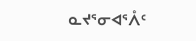ᓇᔪᕐᓂᐊᕐᐰᑦ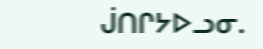ᒎᑎᒋᔭᐅᓗᓂ.